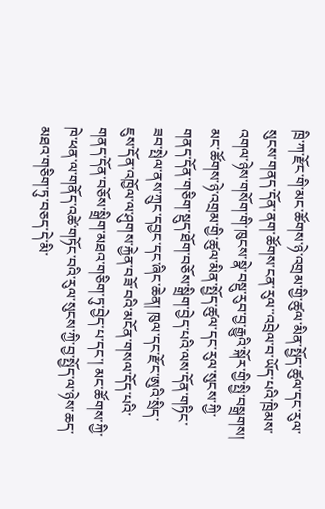ཁྲི་ཀ་རྫོང་གི་མང་ཚོགས་ཉེ་འགྲམ་གྱི་ཚུལ་མིན་སྤྱོད་ཚུལ་དང་རུལ་སུངས་གནད་དོན་ནག་ཚོགས་ངན་རུལ་་འབྲེལ་བ་ཡོད་པའི་ཁྲིམས་འགལ་ཉེས་གསོག་གི་ཁུངས་སྣེ་བསྡུ་རུབ་བྱ་རྒྱུའི་སྐོར་གྱི་སྤྱི་བསྒྲགས།
མང་ཚོགས་ཉེ་འགྲམ་གྱི་ཚུལ་མིན་སྤྱོད་ཚུལ་དང་རུལ་སུངས་ཀྱི་གནད་དོན་གཅིག་སྡུད་ཐོག་བཅོས་སྒྲིག་བྱེད་པའི་ལས་དོན་གཏིང་ཟབ་སྤེལ་ནས་ཀྲུང་དབྱང་དང་ཞིང་ཆེན། ཁུལ་དང་རྫོང་ཨུའི་སྲིད་ཇུས་དོན་འཁྱོལ་ལ་ཤུགས་རྐྱེན་བཟོ་བའི་མངོན་གསལ་དོད་པའི་གནད་དོན་བཅོས་སྒྲིག་མཐའ་གཅིག་ཏུ་བྱེད་པ་དང་། མང་ཚོགས་ཀྱི་ཁེ་ཕན་ལ་གནོད་འཚེ་གཏོང་བའི་རུལ་སུངས་ཀྱི་བྱ་སྤྱོད་ལ་ཉེས་ཆད་མཐའ་གཅིག་ཏུ་བཅད་དེ་མི་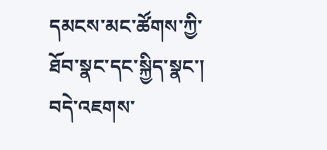དམངས་མང་ཚོགས་ཀྱི་ཐོབ་སྣང་དང་སྐྱིད་སྣང་། བདེ་འཇགས་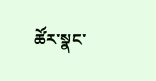ཚོར་སྣང་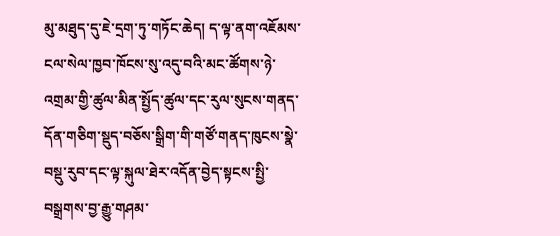མུ་མཐུད་དུ་ཇེ་དྲག་ཏུ་གཏོང་ཆེད། ད་ལྟ་ནག་འཇོམས་ངལ་སེལ་ཁྱབ་ཁོངས་སུ་འདུ་བའི་མང་ཚོགས་ཉེ་འགྲམ་གྱི་ཚུལ་མིན་སྤྱོད་ཚུལ་དང་རུལ་སུངས་གནད་དོན་གཅིག་སྡུད་བཅོས་སྒྲིག་གི་གཙོ་གནད་ཁུངས་སྣེ་བསྡུ་རུབ་དང་ལྟ་སྐུལ་ཐེར་འདོན་བྱེད་སྟངས་སྤྱི་བསྒྲགས་བྱ་རྒྱུ་གཤམ་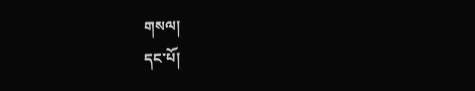གསལ།
དང་པོ།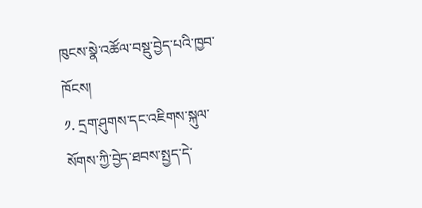ཁུངས་སྣེ་འཚོལ་བསྡུ་བྱེད་པའི་ཁྱབ་ཁོངས།
༡. དྲག་ཤུགས་དང་འཇིགས་སྐུལ་སོགས་ཀྱི་བྱེད་ཐབས་སྤྱད་དེ་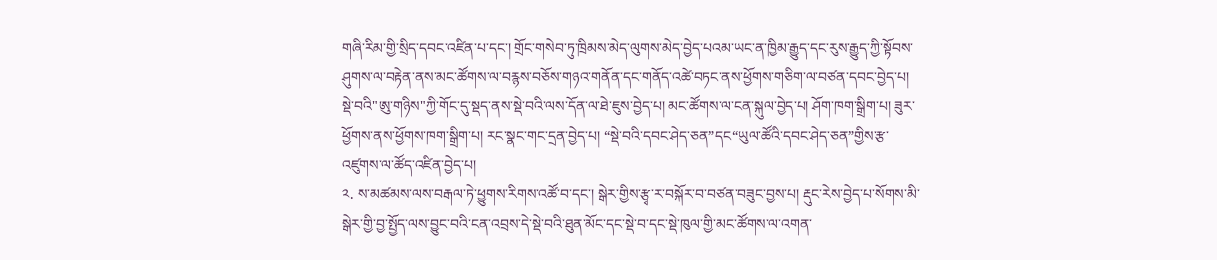གཞི་རིམ་གྱི་སྲིད་དབང་འཛིན་པ་དང་། གྲོང་གསེབ་ཏུ་ཁྲིམས་མེད་ལུགས་མེད་བྱེད་པའམ་ཡང་ན་ཁྱིམ་རྒྱུད་དང་རུས་རྒྱུད་ཀྱི་སྟོབས་ཤུགས་ལ་བརྟེན་ནས་མང་ཚོགས་ལ་བརྙས་བཅོས་གཉའ་གནོན་དང་གནོད་འཚེ་བཏང་ནས་ཕྱོགས་གཅིག་ལ་བཙན་དབང་བྱེད་པ། སྡེ་བའི"ཨུ་གཉིས"ཀྱི་གོང་དུ་སྡད་ནས་སྡེ་བའི་ལས་དོན་ལ་ཐེ་ཇུས་བྱེད་པ། མང་ཚོགས་ལ་ངན་སྐུལ་བྱེད་པ། ཤོག་ཁག་སྒྲིག་པ། ཟུར་ཕྱོགས་ནས་ཕྱོགས་ཁག་སྒྲིག་པ། རང་སྣང་གང་དྲན་བྱེད་པ། “སྡེ་བའི་དབང་ཤེད་ཅན”དང“ཡུལ་ཚོའི་དབང་ཤེད་ཅན”གྱིས་རྩ་འཛུགས་ལ་ཚོད་འཛིན་བྱེད་པ།
༢. ས་མཚམས་ལས་བརྒལ་ཏེ་ཕྱུགས་རིགས་འཚོ་བ་དང་། སྒེར་གྱིས་རྩྭ་ར་བསྐོར་བ་བཙན་བཟུང་བྱས་པ། རྡུང་རེས་བྱེད་པ་སོགས་མི་སྒེར་གྱི་བྱ་སྤྱོད་ལས་བྱུང་བའི་ངན་འབྲས་དེ་སྡེ་བའི་ཐུན་མོང་དང་སྡེ་བ་དང་སྡེ་ཁུལ་གྱི་མང་ཚོགས་ལ་འགན་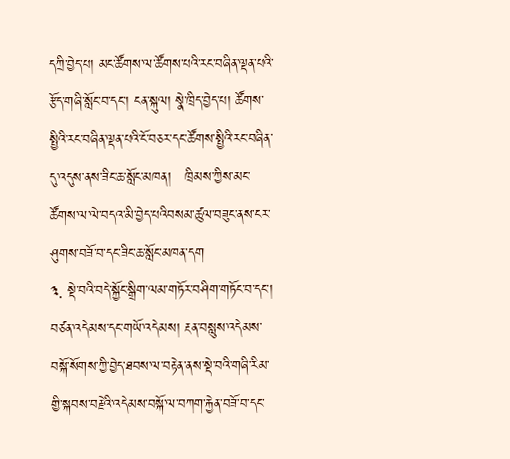དཀྲི་བྱེད་པ། མང་ཚོགས་ལ་ཚོགས་པའི་རང་བཞིན་ལྡན་པའི་རྩོད་གཞི་སློང་བ་དང་། ངན་སྐུལ། སྣེ་ཁྲིད་བྱེད་པ། ཚོགས་སྤྱིའི་རང་བཞིན་ལྡན་པའི་ངོ་བཅར་དང་ཚོགས་སྤྱིའི་རང་བཞིན་དུ་འདུས་ནས་ཟིང་ཆ་སློང་མཁན།   ཁྲིམས་ཀྱིས་མང་ཚོགས་ལ་ལེ་བདའ་མི་བྱེད་པའིབསམ་ཚུལ་བཟུང་ནས་ངར་ཤུགས་བཟོ་བ་དང་ཟིང་ཆ་སློང་མཁན་དག
༣. སྡེ་བའི་བདེ་སྐྱོང་སྒྲིག་ལམ་གཏོར་བཤིག་གཏོང་བ་དང་། བཙན་འདེམས་དང་གཡོ་འདེམས། རྔན་བསླུས་འདེམས་བསྐོ་སོགས་ཀྱི་བྱེད་ཐབས་ལ་བརྟེན་ནས་སྡེ་བའི་གཞི་རིམ་གྱི་སྐབས་བརྗེའི་འདེམས་བསྐོ་ལ་བཀག་རྐྱེན་བཟོ་བ་དང་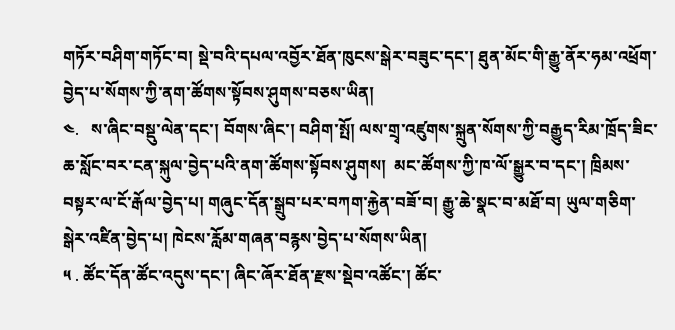གཏོར་བཤིག་གཏོང་བ། སྡེ་བའི་དཔལ་འབྱོར་ཐོན་ཁུངས་སྒེར་བཟུང་དང་། ཐུན་མོང་གི་རྒྱུ་ནོར་ཧམ་འཕྲོག་བྱེད་པ་སོགས་ཀྱི་ནག་ཚོགས་སྟོབས་ཤུགས་བཅས་ཡིན།
༤.   ས་ཞིང་བསྡུ་ལེན་དང་། བོགས་ཞིང་། བཤིག་སྤོ། ལས་གྲྭ་འཛུགས་སྐྲུན་སོགས་ཀྱི་བརྒྱུད་རིམ་ཁྲོད་ཟིང་ཆ་སློང་བར་ངན་སྐུལ་བྱེད་པའི་ནག་ཚོགས་སྟོབས་ཤུགས།  མང་ཚོགས་ཀྱི་ཁ་ལོ་སྒྱུར་བ་དང་། ཁྲིམས་བསྟར་ལ་ངོ་རྒོལ་བྱེད་པ། གཞུང་དོན་སྒྲུབ་པར་བཀག་རྐྱེན་བཟོ་བ། རྒྱུ་ཆེ་སྣང་བ་མཐོ་བ། ཡུལ་གཅིག་སྒེར་འཛིན་བྱེད་པ། ཁེངས་རློམ་གཞན་བརྙས་བྱེད་པ་སོགས་ཡིན།
༥ . ཚོང་དོན་ཚོང་འདུས་དང་། ཞིང་ཞོར་ཐོན་རྫས་སྡེབ་འཚོང་། ཚོང་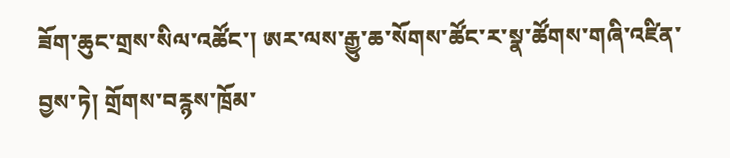ཟོག་ཆུང་གྲས་སིལ་འཚོང་། ཨར་ལས་རྒྱུ་ཆ་སོགས་ཚོང་ར་སྣ་ཚོགས་གཞི་འཛིན་བྱས་ཏེ། གྲོགས་བརྙས་ཁྲོམ་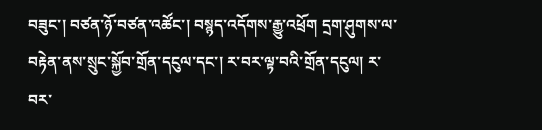བཟུང་། བཙན་ཉོ་བཙན་འཚོང་། བསྙད་འདོགས་རྒྱུ་འཕྲོག དྲག་ཤུགས་ལ་བརྟེན་ནས་སྲུང་སྐྱོབ་གྲོན་དངུལ་དང་། ར་བར་ལྟ་བའི་གྲོན་དངུལ། ར་བར་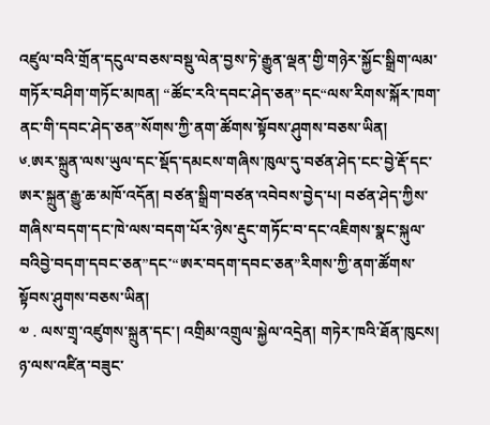འཛུལ་བའི་གྲོན་དངུལ་བཅས་བསྡུ་ལེན་བྱས་ཏེ་རྒྱུན་ལྡན་གྱི་གཉེར་སྐྱོང་སྒྲིག་ལམ་གཏོར་བཤིག་གཏོང་མཁན། “ཚོང་རའི་དབང་ཤེད་ཅན”དང“ལས་རིགས་སྐོར་ཁག་ནང་གི་དབང་ཤེད་ཅན”སོགས་ཀྱི་ནག་ཚོགས་སྟོབས་ཤུགས་བཅས་ཡིན།
༦.ཨར་སྐྲུན་ལས་ཡུལ་དང་སྡོད་དམངས་གཞིས་ཁུལ་དུ་བཙན་ཤེད་ངང་བྱེ་རྡོ་དང་ཨར་སྐྲུན་རྒྱུ་ཆ་མཁོ་འདོན། བཙན་སྒྲིག་བཙན་འབེབས་བྱེད་པ། བཙན་ཤེད་ཀྱིས་གཞིས་བདག་དང་ཁེ་ལས་བདག་པོར་ཉེས་རྡུང་གཏོང་བ་དང་འཇིགས་སྣང་སྐུལ་བའིབྱེ་བདག་དབང་ཅན”དང་“ཨར་བདག་དབང་ཅན”རིགས་ཀྱི་ནག་ཚོགས་སྟོབས་ཤུགས་བཅས་ཡིན།
༧ . ལས་གྲྭ་འཛུགས་སྐྲུན་དང་། འགྲིམ་འགྲུལ་སྐྱེལ་འདྲེན། གཏེར་ཁའི་ཐོན་ཁུངས། ཉ་ལས་འཛིན་བཟུང་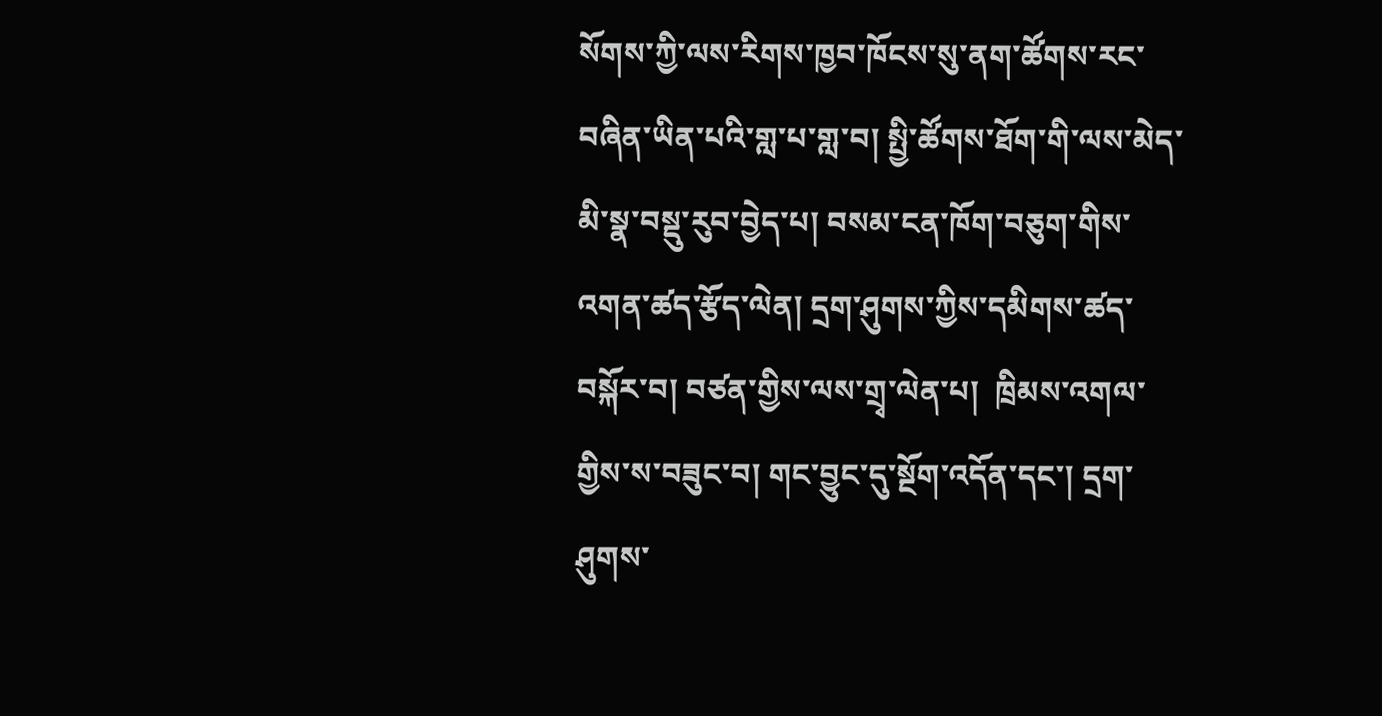སོགས་ཀྱི་ལས་རིགས་ཁྱབ་ཁོངས་སུ་ནག་ཚོགས་རང་བཞིན་ཡིན་པའི་གླ་པ་གླ་བ། སྤྱི་ཚོགས་ཐོག་གི་ལས་མེད་མི་སྣ་བསྡུ་རུབ་བྱེད་པ། བསམ་ངན་ཁོག་བཅུག་གིས་འགན་ཚད་རྩོད་ལེན། དྲག་ཤུགས་ཀྱིས་དམིགས་ཚད་བསྐོར་བ། བཙན་གྱིས་ལས་གྲྭ་ལེན་པ།  ཁྲིམས་འགལ་གྱིས་ས་བཟུང་བ། གང་བྱུང་དུ་སྔོག་འདོན་དང་། དྲག་ཤུགས་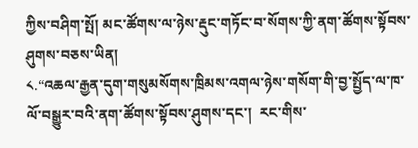ཀྱིས་བཤིག་སྤོ། མང་ཚོགས་ལ་ཉེས་རྡུང་གཏོང་བ་སོགས་ཀྱི་ནག་ཚོགས་སྟོབས་ཤུགས་བཅས་ཡིན།
༨.“འཆལ་རྒྱན་དུག་གསུམསོགས་ཁྲིམས་འགལ་ཉེས་གསོག་གི་བྱ་སྤྱོད་ལ་ཁ་ལོ་བསྒྱུར་བའི་ནག་ཚོགས་སྟོབས་ཤུགས་དང་།  རང་གིས་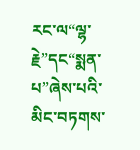རང་ལ“ལྷ་རྗེ”དང“སྨན་པ”ཞེས་པའི་མིང་བཏགས་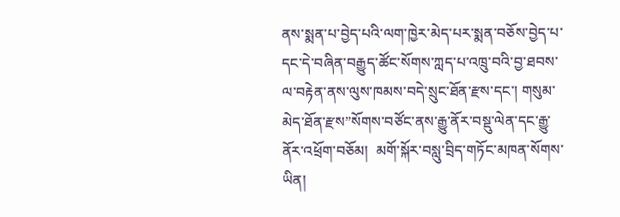ནས་སྨན་པ་བྱེད་པའི་ལག་ཁྱེར་མེད་པར་སྨན་བཅོས་བྱེད་པ་དང་དེ་བཞིན་བརྒྱུད་ཚོང་སོགས་ཀླད་པ་འཁྲུ་བའི་བྱ་ཐབས་ལ་བརྟེན་ནས་ལུས་ཁམས་བདེ་སྲུང་ཐོན་རྫས་དང་། གསུམ་མེད་ཐོན་རྫས”སོགས་བཙོང་ནས་རྒྱུ་ནོར་བསྡུ་ལེན་དང་རྒྱུ་ནོར་འཕྲོག་བཅོམ།  མགོ་སྐོར་བསླུ་བྲིད་གཏོང་མཁན་སོགས་ཡིན།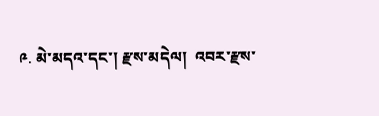༩. མེ་མདའ་དང་། རྫས་མདེལ།  འབར་རྫས་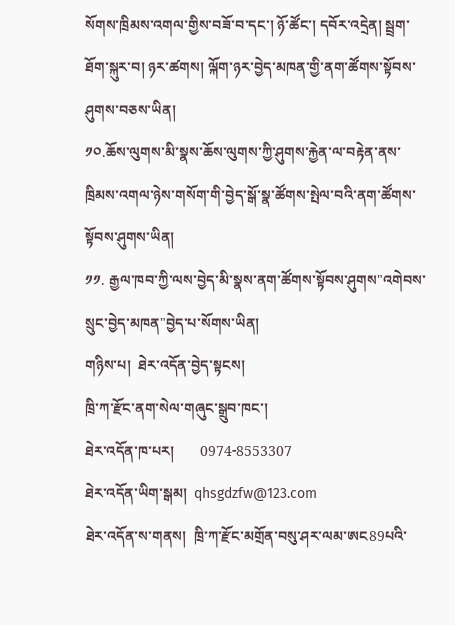སོགས་ཁྲིམས་འགལ་གྱིས་བཟོ་བ་དང་། ཉོ་ཚོང་། དབོར་འདྲེན། སྦྲག་ཐོག་སྐུར་བ། ཉར་ཚགས། ལྐོག་ཉར་བྱེད་མཁན་གྱི་ནག་ཚོགས་སྟོབས་ཤུགས་བཅས་ཡིན།
༡༠.ཆོས་ལུགས་མི་སྣས་ཆོས་ལུགས་ཀྱི་ཤུགས་རྐྱེན་ལ་བརྟེན་ནས་ཁྲིམས་འགལ་ཉེས་གསོག་གི་བྱེད་སྒོ་སྣ་ཚོགས་སྤེལ་བའི་ནག་ཚོགས་སྟོབས་ཤུགས་ཡིན།
༡༡. རྒྱལ་ཁབ་ཀྱི་ལས་བྱེད་མི་སྣས་ནག་ཚོགས་སྟོབས་ཤུགས"འགེབས་སྲུང་བྱེད་མཁན"བྱེད་པ་སོགས་ཡིན།
གཉིས་པ།  ཐེར་འདོན་བྱེད་སྟངས།
ཁྲི་ཀ་རྫོང་ནག་སེལ་གཞུང་སྒྲུབ་ཁང་།
ཐེར་འདོན་ཁ་པར།       0974-8553307
ཐེར་འདོན་ཡིག་སྒམ།  qhsgdzfw@123.com
ཐེར་འདོན་ས་གནས།  ཁྲི་ཀ་རྫོང་མགྲོན་བསུ་ཤར་ལམ་ཨང89པའི་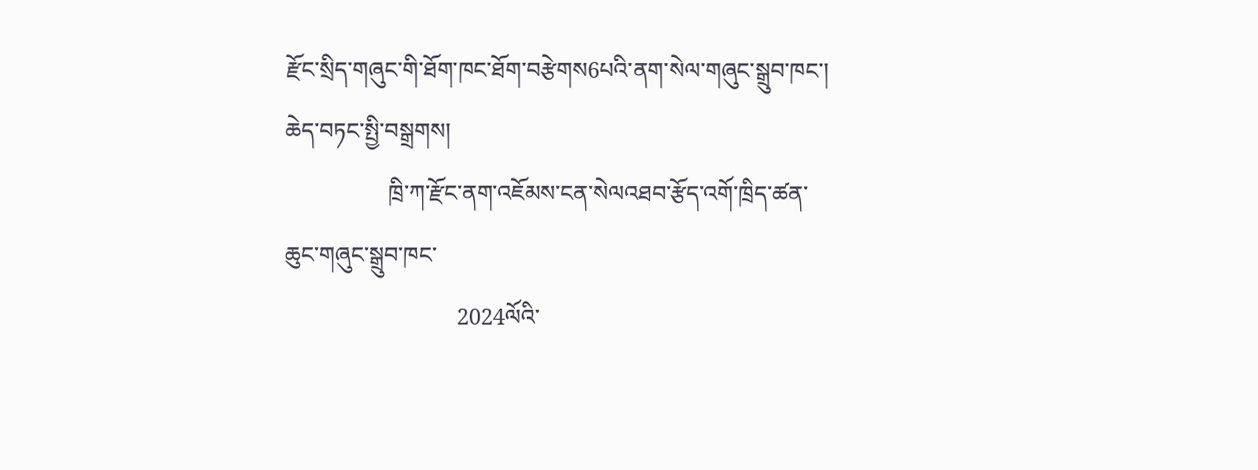རྫོང་སྲིད་གཞུང་གི་ཐོག་ཁང་ཐོག་བརྩེགས6པའི་ནག་སེལ་གཞུང་སྒྲུབ་ཁང་།
ཆེད་བཏང་སྤྱི་བསྒྲགས།
                  ཁྲི་ཀ་རྫོང་ནག་འཇོམས་ངན་སེལའཐབ་རྩོད་འགོ་ཁྲིད་ཚན་ཆུང་གཞུང་སྒྲུབ་ཁང་
                              2024ལོའི་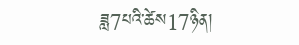ཟླ7པའི་ཚེས17ཉིན།